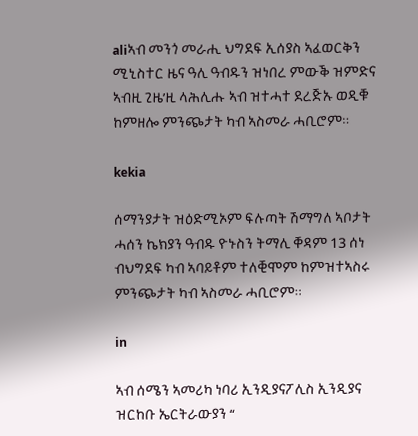aliኣብ መንጎ መራሒ ህግደፍ ኢሰያስ ኣፈወርቅን ሚኒስተር ዜና ዓሊ ዓብዱን ዝነበረ ምውቕ ዝምድና ኣብዚ ጊዜ’ዚ ላሕሊሑ ኣብ ዝተሓተ ደረጅኡ ወዲቑ ከምዘሎ ምንጭታት ካብ ኣስመራ ሓቢሮም።

kekia

ሰማንያታት ዝዕድሚኦም ፍሉጣት ሽማግለ ኣቦታት ሓሰን ኬክያን ዓብዱ ዮኑስን ትማሊ ቐዳም 13 ሰነ ብህግደፍ ካብ ኣባይቶም ተለቒሞም ከምዝተኣስሩ ምንጭታት ካብ ኣስመራ ሓቢሮም።

in

ኣብ ሰሜን ኣመሪካ ነባሪ ኢንዲያናፖሊስ ኢንዲያና ዝርከቡ ኤርትራውያን “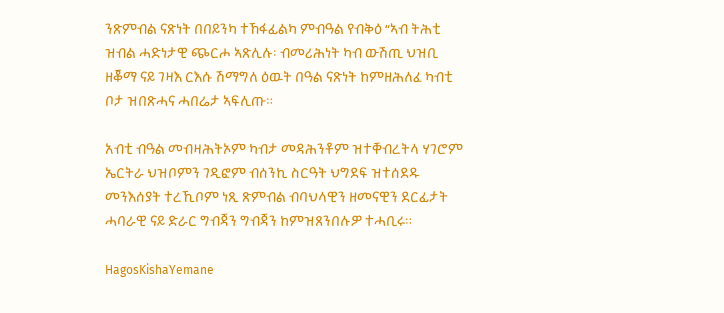ንጽምብል ናጽነት በበይንካ ተኸፋፊልካ ምብዓል የብቅዕ “ኣብ ትሕቲ ዝብል ሓድነታዊ ጭርሖ ኣጽሊሉ፡ ብመሪሕነት ካብ ውሽጢ ህዝቢ ዘቖማ ናይ ገዛእ ርእሱ ሽማግለ ዕዉት በዓል ናጽነት ከምዘሕለፈ ካብቲ ቦታ ዝበጽሓና ሓበሬታ ኣፍሊጡ።

አብቲ ብዓል መብዛሕትኦም ካብታ መዳሕንቶም ዝተቐብረትላ ሃገሮም ኤርትራ ህዝቦምን ገዲፎም ብሰንኪ ስርዓት ህግደፍ ዝተሰደዱ መንእሰያት ተረኺቦም ነጺ ጽምብል ብባህላዊን ዘመናዊን ደርፊታት ሓባራዊ ናይ ድራር ግብጃን ግብጃን ከምዝጸንበሉዎ ተሓቢሩ።

HagosKishaYemane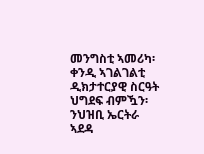መንግስቲ ኣመሪካ፡ ቀንዲ ኣገልገልቲ ዲክታተርያዊ ስርዓት ህግደፍ ብምዃን፡ ንህዝቢ ኤርትራ ኣደዳ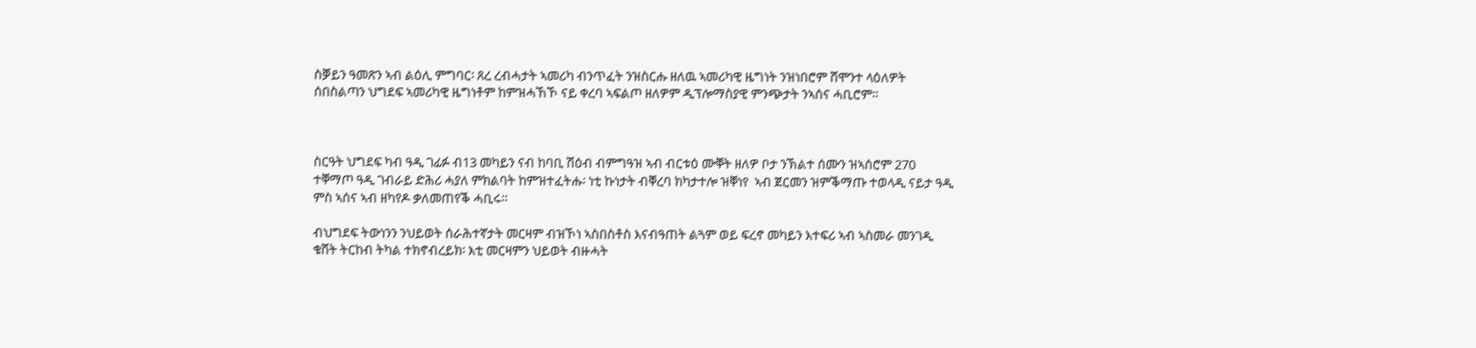ስቓይን ዓመጽን ኣብ ልዕሊ ምግባር፡ ጸረ ረብሓታት ኣመሪካ ብንጥፈት ንዝስርሑ ዘለዉ ኣመሪካዊ ዜግነት ንዝነበሮም ሸሞንተ ላዕለዎት ሰበስልጣን ህግደፍ ኣመሪካዊ ዜግነቶም ከምዝሓኸኾ ናይ ቀረባ ኣፍልጦ ዘለዎም ዲፕሎማስያዊ ምንጭታት ንኣሰና ሓቢሮም።



ስርዓት ህግደፍ ካብ ዓዲ ገፊፉ ብ13 መካይን ናብ ከባቢ ሽዕብ ብምግዓዝ ኣብ ብርቱዕ ሙቐት ዘለዎ ቦታ ንኽልተ ሰሙን ዝኣሰሮም 270 ተቐማጦ ዓዲ ገብራይ ድሕሪ ሓያለ ምክልባት ከምዝተፈትሑ፡ ነቲ ኩነታት ብቐረባ ክካታተሎ ዝቐነየ  ኣብ ጀርመን ዝምቕማጡ ተወላዲ ናይታ ዓዲ ምስ ኣሰና ኣብ ዘካየዶ ቃለመጠየቕ ሓቢሩ።

ብህግደፍ ትውነንን ንህይወት ሰራሕተኛታት መርዛም ብዝኾነ ኣስበስቶስ እናብዓጠት ልጓም ወይ ፍረኖ መካይን እተፍሪ ኣብ ኣስመራ መንገዲ ቁሸት ትርከብ ትካል ተክኖብረይክ፡ እቲ መርዛምን ህይወት ብዙሓት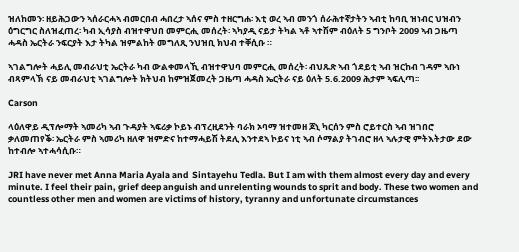ዝለከመን፡ ዘይሕጋውን ኣሰራርሓኣ ብመርበብ ሓበረታ ኣሰና ምስ ተዘርግሐ፡ እቲ ወረ ኣብ መንጎ ሰራሕተኛታትን ኣብቲ ከባቢ ዝነብር ህዝብን ዕግርግር ስለዝፈጠረ፡ ካብ ኢሳያስ ብዝተዋህበ መምርሒ መሰረት፡ ኣካያዲ ናይታ ትካል ኣቶ ኣተሽም ብዕለት 5 ግንቦት 2009 ኣብ ጋዜጣ ሓዳስ ኤርትራ ንፍርያት እታ ትካል ዝምልከት መግለጺ ንህዝቢ ክህብ ተቐሲቡ ።

ኣገልግሎት ሓይሊ መብራህቲ ኤርትራ ካብ ውልቀመላኺ ብዝተዋህባ መምርሒ መሰረት፡ ብህጹጽ ኣብ ጎደይቲ ኣብ ዝርከብ ገዳም ኣቡነ ብጻምላኽ ናይ መብራህቲ ኣገልግሎት ክትህብ ከምዝጀመረት ጋዜጣ ሓዳስ ኤርትራ ናይ ዕለት 5.6.2009 ሕታም ኣፍሊጣ፡፡

Carson

ላዕለዋይ ዲፕሎማት ኣመሪካ ኣብ ጉዳያት ኣፍሪቃ ኮይኑ ብፕረዚደንት ባራክ ኦባማ ዝተመዘ ጆኒ ካርሰን ምስ ሮይተርስ ኣብ ዝገበሮ ቃለመጠየቕ፡ ኤርትራ ምስ ኣመሪካ ዘለዋ ዝምድና ከተማሓይሽ ትደሊ እንተደኣ ኮይና ነቲ ኣብ ሶማልያ ትገብሮ ዘላ ኣሉታዊ ምትእትታው ደው ከተብሎ ኣተሓሳሲቡ።

JRI have never met Anna Maria Ayala and  Sintayehu Tedla. But I am with them almost every day and every minute. I feel their pain, grief deep anguish and unrelenting wounds to sprit and body. These two women and countless other men and women are victims of history, tyranny and unfortunate circumstances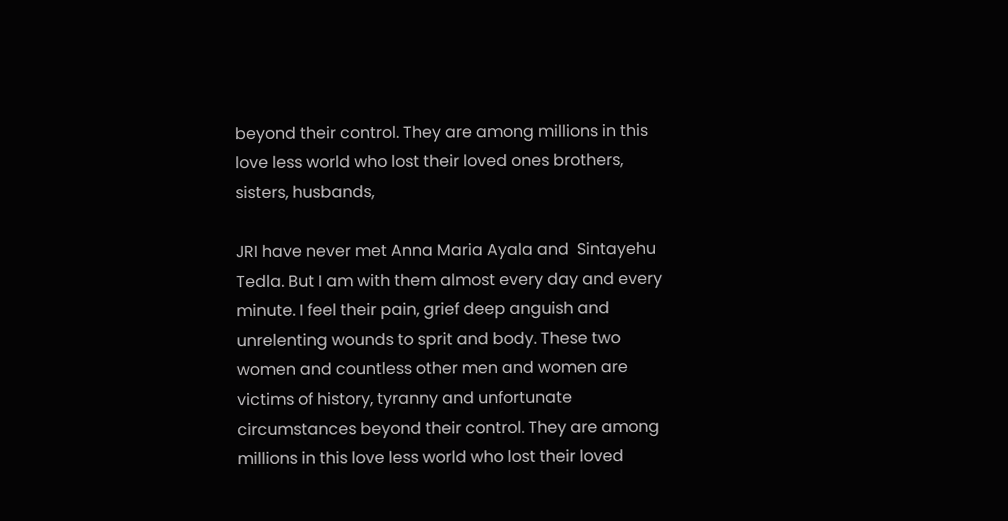beyond their control. They are among millions in this love less world who lost their loved ones brothers, sisters, husbands,

JRI have never met Anna Maria Ayala and  Sintayehu Tedla. But I am with them almost every day and every minute. I feel their pain, grief deep anguish and unrelenting wounds to sprit and body. These two women and countless other men and women are victims of history, tyranny and unfortunate circumstances beyond their control. They are among millions in this love less world who lost their loved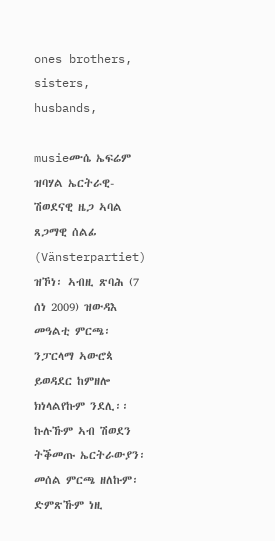ones brothers, sisters, husbands,

musieሙሴ ኤፍሬም ዝባሃል ኤርትራዊ-ሽወደናዊ ዜጋ ኣባል ጸጋማዊ ሰልፊ (Vänsterpartiet) ዝኾነ፡ ኣብዚ ጽባሕ (7 ሰነ 2009) ዝውዳእ መዓልቲ ምርጫ፡ ንፓርላማ ኣውሮጳ ይወዳደር ከምዘሎ ክነላልየኩም ንደሊ፡፡ ኩሉኹም ኣብ ሽወደን ትቕመጡ ኤርትራውያን፡ መሰል ምርጫ ዘለኩም፡ ድምጽኹም ነዚ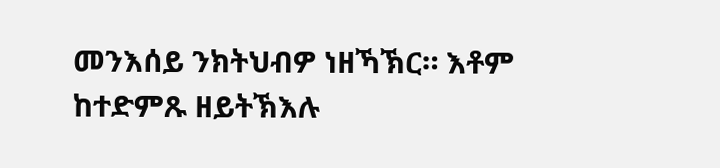መንእሰይ ንክትህብዎ ነዘኻኽር። እቶም ከተድምጹ ዘይትኽእሉ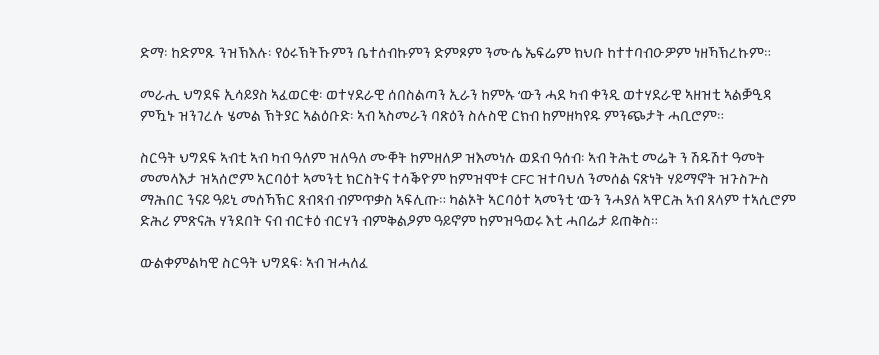ድማ፡ ከድምጹ ንዝኽእሉ፡ የዕሩኽትኹምን ቤተሰብኩምን ድምጾም ንሙሴ ኤፍሬም ክህቡ ከተተባብዑዎም ነዘኻኽረኩም።

መራሒ ህግደፍ ኢሳይያስ ኣፈወርቂ፡ ወተሃደራዊ ሰበስልጣን ኢራን ከምኡ ‘ውን ሓደ ካብ ቀንዲ ወተሃደራዊ ኣዘዝቲ ኣልቓዒዳ ምዃኑ ዝንገረሉ ሄመል ኽትያር ኣልዕቡድ፡ ኣብ ኣስመራን ባጽዕን ስሉስዊ ርክብ ከምዘካየዱ ምንጭታት ሓቢሮም።

ስርዓት ህግደፍ ኣብቲ ኣብ ካብ ዓለም ዝለዓለ ሙቐት ከምዘለዎ ዝእመነሉ ወደብ ዓሰብ፡ ኣብ ትሕቲ መሬት ን ሽዱሽተ ዓመት መመላእታ ዝኣሰሮም ኣርባዕተ ኣመንቲ ክርስትና ተሳቕዮም ከምዝሞቱ CFC ዝተባህለ ንመሰል ናጽነት ሃይማኖት ዝጉስጕስ ማሕበር ንናይ ዓይኒ መሰኻኽር ጸብጻብ ብምጥቃስ ኣፍሊጡ። ካልኦት ኣርባዕተ ኣመንቲ ‘ውን ንሓያለ ኣዋርሕ ኣብ ጸላም ተኣሲሮም ድሕሪ ምጽናሕ ሃንደበት ናብ ብርቱዕ ብርሃን ብምቅልዖም ዓይኖም ከምዝዓወሩ እቲ ሓበሬታ ይጠቅስ።

ውልቀምልካዊ ስርዓት ህግደፍ፡ ኣብ ዝሓለፈ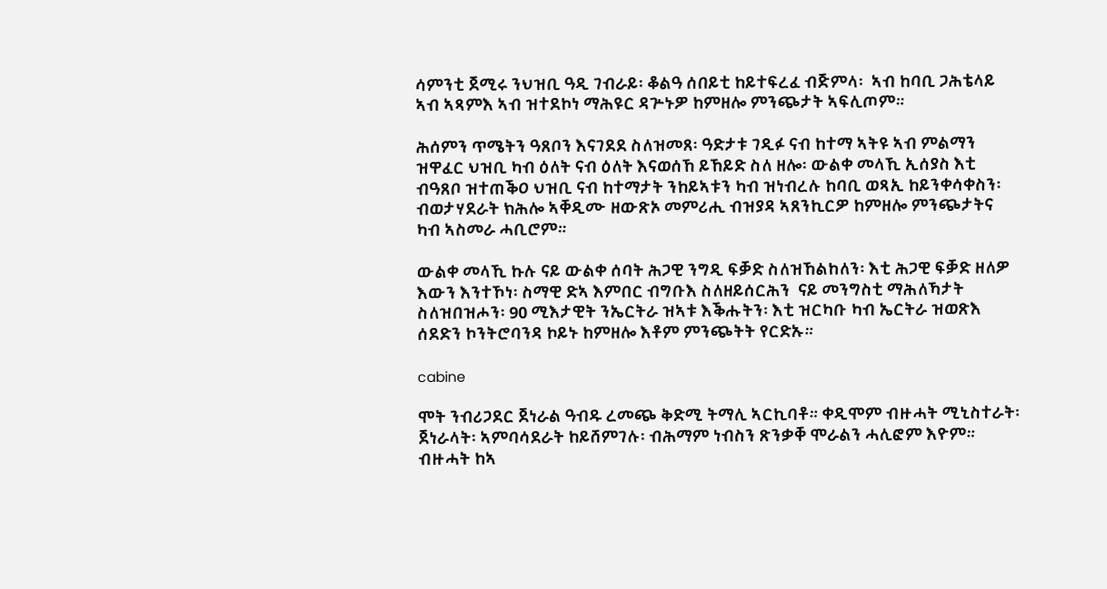ሳምንቲ ጀሚሩ ንህዝቢ ዓዲ ገብራይ፡ ቆልዓ ሰበይቲ ከይተፍረፈ ብጅምላ፡  ኣብ ከባቢ ጋሕቴላይ ኣብ ኣጻምእ ኣብ ዝተደኮነ ማሕዩር ዳጕኑዎ ከምዘሎ ምንጭታት ኣፍሊጦም።

ሕሰምን ጥሜትን ዓጸቦን እናገደደ ስለዝመጸ፡ ዓድታቱ ገዲፉ ናብ ከተማ ኣትዩ ኣብ ምልማን ዝዋፈር ህዝቢ ካብ ዕለት ናብ ዕለት እናወሰኸ ይኸይድ ስለ ዘሎ፡ ውልቀ መላኺ ኢሰያስ እቲ ብዓጸቦ ዝተጠቕዐ ህዝቢ ናብ ከተማታት ንከይኣቱን ካብ ዝነብረሉ ከባቢ ወጻኢ ከይንቀሳቀስን፡ ብወታሃደራት ክሕሎ ኣቐዲሙ ዘውጽኦ መምሪሒ ብዝያዳ ኣጸንኪርዎ ከምዘሎ ምንጭታትና ካብ ኣስመራ ሓቢሮም።

ውልቀ መላኺ ኩሉ ናይ ውልቀ ሰባት ሕጋዊ ንግዲ ፍቓድ ስለዝኸልከለን፡ እቲ ሕጋዊ ፍቓድ ዘለዎ እውን እንተኾነ፡ ስማዊ ድኣ እምበር ብግቡእ ስለዘይሰርሕን  ናይ መንግስቲ ማሕለኻታት ስለዝበዝሖን፡ 90 ሚእታዊት ንኤርትራ ዝኣቱ እቕሑትን፡ እቲ ዝርካቡ ካብ ኤርትራ ዝወጽእ ሰደድን ኮንትሮባንዳ ኮይኑ ከምዘሎ እቶም ምንጭትት የርድኡ።

cabine

ሞት ንብሪጋደር ጀነራል ዓብዱ ረመጭ ቅድሚ ትማሊ ኣርኪባቶ። ቀዲሞም ብዙሓት ሚኒስተራት፡ ጀነራላት፡ ኣምባሳደራት ከይሸምገሉ፡ ብሕማም ነብስን ጽንቃቐ ሞራልን ሓሊፎም እዮም። ብዙሓት ከኣ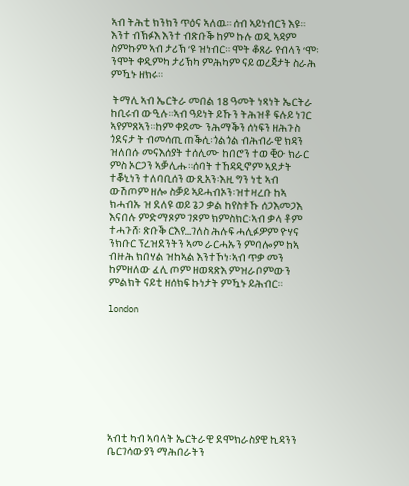ኣብ ትሕቲ ክንክን ጥዕና ኣለዉ። ሰብ ኣይነብርን እዩ። እንተ ብኽፉእ እንተ ብጽቡቕ ከም ኩሉ ወዲ ኣዳም ስምኩም ኣብ ታሪኽ ‘ዩ ዝነብር። ሞት ቆጸራ የብላን ‘ሞ፡ ንሞት ቀዲምካ ታሪኽካ ምሕካም ናይ ወረጃታት ስራሕ ምዃኑ ዘክሩ።

 ትማሊ ኣብ ኤርትራ መበል 18 ዓመት ነጻነት ኤርትራ ከቢሩብ ውዒሉ።ኣብ ዓይነት ይኹን ትሕዝቶ ፍሉይ ነገር ኣየምጸኣን።ከም ቀደሙ ንሕማቕን ሰነፍን ዘሕጉስ ጎደናታ ት ብመሳጢ ጠቕሲ፡ጎልጎል ብሕብራዊ ክዳን ዝለበሱ መናእሰያት ተሰሊሙ ከበሮን ተወ ቒዑ ክራር ምስ ኦርጋን ኣቓሊሑ።ሰባት ተኸዳዲኖም ኣደታት ተቖኒነን ተለባቢሰን ውጺአን፡እዚ ግን ነቲ ኣብ ውሽጦም ዘሎ ስቓይ ኣይሓብኦን፡ዝተዛረቡ ከኣ ክሓብኡ ዝ ደለዩ ወይ ጌጋ ቃል ከየስቱኹ ሰጋእመጋእ እናበሉ ምድማጾም ገጾም ክምስክር፡ኣብ ቃላ ቶም ተሓጉሸ፡ ጽቡቕ ርእየ…ገለስ ሕሉፍ ሓሊፉዎም ዮሃና ንክቡር ፕረዝደንትን ኣመ ራርሓኡን ምባሎም ከኣ ብዙሕ ክበሃል ዝከኣል እንተኾነ፡ኣብ ጥቃ መን ከምዘለው ፈሊ ጦም ዘወጻጽእ ምዝራቦምውን ምልክት ናይቲ ዘሰክፍ ኩነታት ምዃኑ ይሕብር።

london









ኣብቲ ካብ ኣባላት ኤርትራዊ ደሞክራስያዊ ኪዳንን ቤርገሳውያን ማሕበራትን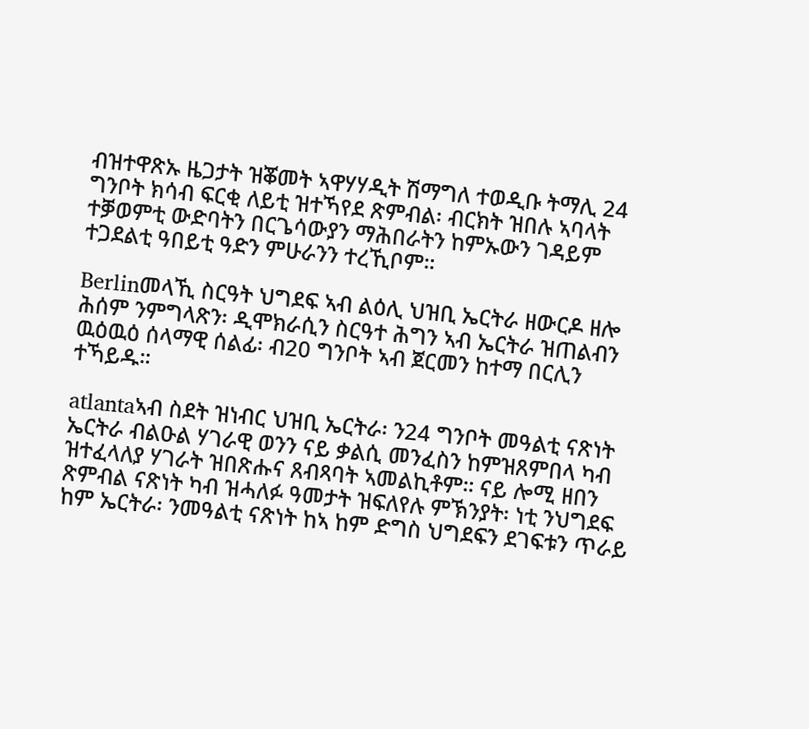ብዝተዋጽኡ ዜጋታት ዝቖመት ኣዋሃሃዲት ሽማግለ ተወዲቡ ትማሊ 24 ግንቦት ክሳብ ፍርቂ ለይቲ ዝተኻየደ ጽምብል፡ ብርክት ዝበሉ ኣባላት ተቓወምቲ ውድባትን በርጌሳውያን ማሕበራትን ከምኡውን ገዳይም ተጋደልቲ ዓበይቲ ዓድን ምሁራንን ተረኺቦም።

Berlinመላኺ ስርዓት ህግደፍ ኣብ ልዕሊ ህዝቢ ኤርትራ ዘውርዶ ዘሎ ሕሰም ንምግላጽን፡ ዲሞክራሲን ስርዓተ ሕግን ኣብ ኤርትራ ዝጠልብን ዉዕዉዕ ሰላማዊ ሰልፊ፡ ብ20 ግንቦት ኣብ ጀርመን ከተማ በርሊን ተኻይዱ።

atlantaኣብ ስደት ዝነብር ህዝቢ ኤርትራ፡ ን24 ግንቦት መዓልቲ ናጽነት ኤርትራ ብልዑል ሃገራዊ ወንን ናይ ቃልሲ መንፈስን ከምዝጸምበላ ካብ ዝተፈላለያ ሃገራት ዝበጽሑና ጸብጻባት ኣመልኪቶም። ናይ ሎሚ ዘበን ጽምብል ናጽነት ካብ ዝሓለፉ ዓመታት ዝፍለየሉ ምኽንያት፡ ነቲ ንህግደፍ ከም ኤርትራ፡ ንመዓልቲ ናጽነት ከኣ ከም ድግስ ህግደፍን ደገፍቱን ጥራይ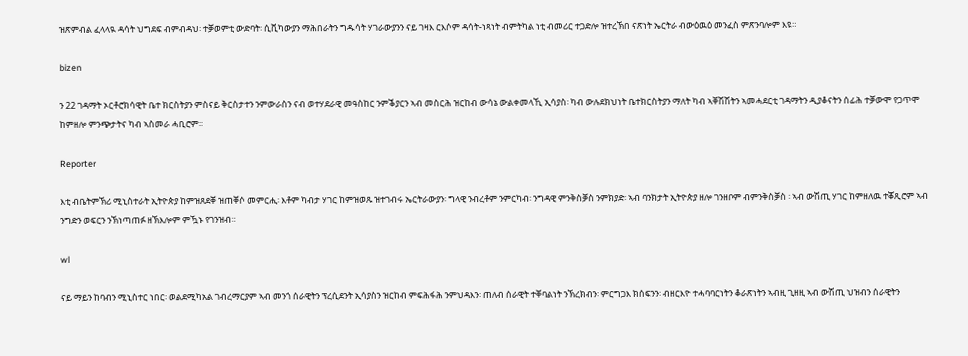ዝጽምብል ፈላላዪ ዳሳት ህግደፍ ብምብዳህ፡ ተቓወምቲ ውድባት፡ ሲቪካውያን ማሕበራትን ግዱሳት ሃገራውያንን ናይ ገዛእ ርእሶም ዳሳት-ነጻነት ብምትካል ነቲ ብመሪር ተጋድሎ ዝተረኽበ ናጽነት ኤርትራ ብውዕዉዕ መንፈስ ምጽንባሎም እዩ።

bizen

ን 22 ገዳማት ኦርቶሮክሳዊት ቤተ ክርስትያን ምስናይ ቅርስታተን ንምውራስን ናብ ወተሃደራዊ መዓስከር ንምቕያርን ኣብ መስርሕ ዝርከብ ውሳኔ ውልቀመላኺ ኢሳያስ፡ ካብ ውሉደክህነት ቤተክርስትያን ማለት ካብ ኣቐሽሽትን ኣመሓደርቲ ገዳማትን ዲያቆናትን ሰፊሕ ተቓውሞ የጋጥሞ ከምዘሎ ምንጭታትና ካብ ኣስመራ ሓቢሮም፡፡

Reporter

እቲ ብቤትምኽሪ ሚኒስተራት ኢትዮጵያ ከምዝጸደቐ ዝጠቐሶ መምርሒ፡ እቶም ካብታ ሃገር ከምዝወጹ ዝተገብሩ ኤርትራውያን፡ ግላዊ ንብረቶም ንምርካብ፡ ንግዳዊ ምንቅስቓስ ንምክያድ፡ ኣብ ባንክታት ኢትዮጵያ ዘሎ ገንዘቦም ብምንቅስቓስ ፡ ኣብ ውሽጢ ሃገር ከምዘለዉ ተቖጺሮም ኣብ ንግድን ወፍርን ንኽነጣጠፉ ዘኽእሎም ምዃኑ የገንዝብ።

wl

ናይ ማይን ከባብን ሚኒስተር ነበር፡ ወልደሚካአል ገብረማርያም ኣብ መንጎ ሰራዊትን ፕረሲደንት ኢሳያስን ዝርከብ ምፍሕፋሕ ንምህዳእን፡ ጠለብ ሰራዊት ተቐባልነት ንኽረክብን፡ ምርግጋእ ክሰፍንን፡ ብዘርእዮ ተሓባባርነትን ቆራጽነትን ኣብዚ ጊዘዚ ኣብ ውሽጢ ህዝብን ሰራዊትን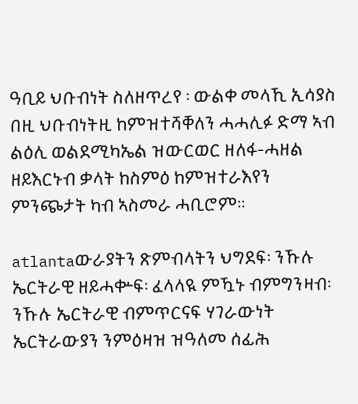ዓቢይ ህቡብነት ስለዘጥረየ ፡ ውልቀ መላኺ ኢሳያስ በዚ ህቡብነትዚ ከምዝተሻቐለን ሓሓሊፉ ድማ ኣብ ልዕሊ ወልደሚካኤል ዝውርወር ዘለፋ-ሓዘል ዘይእርኑብ ቃላት ከስምዕ ከምዝተራእየን ምንጭታት ካብ ኣስመራ ሓቢሮም፡፡

atlantaውራያትን ጽምብላትን ህግደፍ፡ ንኹሉ ኤርትራዊ ዘይሓቍፍ፡ ፈላላዪ ምዃኑ ብምግንዛብ፡ ንኹሉ ኤርትራዊ ብምጥርናፍ ሃገራውነት ኤርትራውያን ንምዕዛዝ ዝዓለመ ሰፊሕ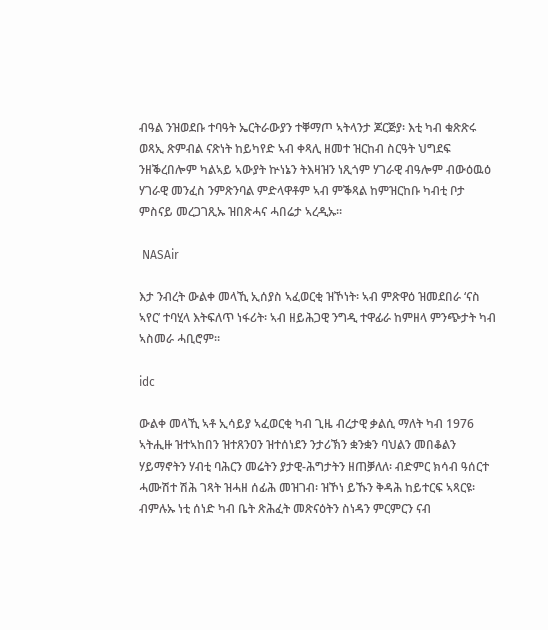ብዓል ንዝወደቡ ተባዓት ኤርትራውያን ተቐማጦ ኣትላንታ ጆርጅያ፡ እቲ ካብ ቁጽጽሩ ወጻኢ ጽምብል ናጽነት ከይካየድ ኣብ ቀጻሊ ዘመተ ዝርከብ ስርዓት ህግደፍ ንዘቕረበሎም ካልኣይ ኣውያት ኵነኔን ትእዛዝን ነጺጎም ሃገራዊ ብዓሎም ብውዕዉዕ ሃገራዊ መንፈስ ንምጽንባል ምድላዋቶም ኣብ ምቕጻል ከምዝርከቡ ካብቲ ቦታ ምስናይ መረጋገጺኡ ዝበጽሓና ሓበሬታ ኣረዲኡ።

 NASAir

እታ ንብረት ውልቀ መላኺ ኢሰያስ ኣፈወርቂ ዝኾነት፡ ኣብ ምጽዋዕ ዝመደበራ ‘ናስ ኣየር’ ተባሂላ እትፍለጥ ነፋሪት፡ ኣብ ዘይሕጋዊ ንግዲ ተዋፊራ ከምዘላ ምንጭታት ካብ ኣስመራ ሓቢሮም።

idc

ውልቀ መላኺ ኣቶ ኢሳይያ ኣፈወርቂ ካብ ጊዜ ብረታዊ ቃልሲ ማለት ካብ 1976 ኣትሒዙ ዝተኣከበን ዝተጸንዐን ዝተሰነደን ንታሪኽን ቋንቋን ባህልን መበቆልን ሃይማኖትን ሃብቲ ባሕርን መሬትን ያታዊ-ሕግታትን ዘጠቓለለ፡ ብድምር ክሳብ ዓሰርተ ሓሙሽተ ሽሕ ገጻት ዝሓዘ ሰፊሕ መዝገብ፡ ዝኾነ ይኹን ቅዳሕ ከይተርፍ ኣጻርዩ፡ ብምሉኡ ነቲ ሰነድ ካብ ቤት ጽሕፈት መጽናዕትን ስነዳን ምርምርን ናብ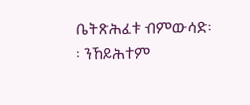ቤትጽሕፈቱ ብምውሳድ፡ ፡ ንኸይሕተም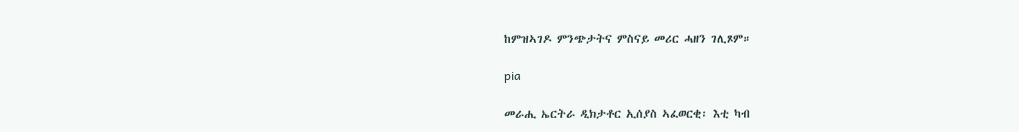ከምዝኣገዶ ምንጭታትና ምስናይ መሪር ሓዘን ገሊጾም።

pia

መራሒ ኤርትራ ዲክታቶር ኢሰያስ ኣፈወርቂ፡ እቲ ካብ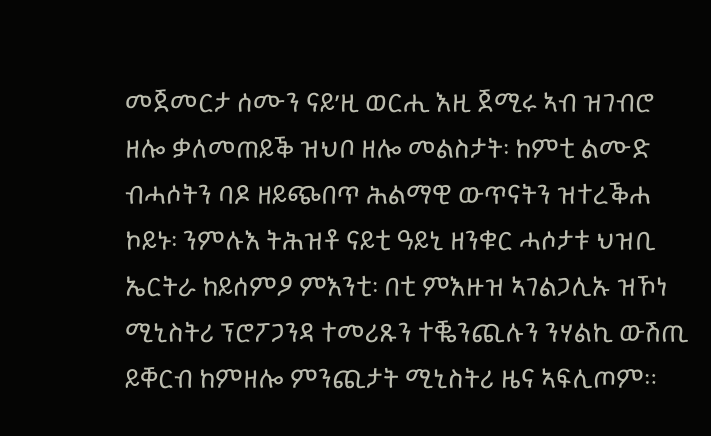መጀመርታ ሰሙን ናይ’ዚ ወርሒ እዚ ጀሚሩ ኣብ ዝገብሮ ዘሎ ቃለመጠይቕ ዝህቦ ዘሎ መልስታት፡ ከምቲ ልሙድ ብሓሶትን ባዶ ዘይጭበጥ ሕልማዊ ውጥናትን ዝተረቕሐ ኮይኑ፡ ንምሉእ ትሕዝቶ ናይቲ ዓይኒ ዘንቁር ሓሶታቱ ህዝቢ ኤርትራ ከይሰምዖ ምእንቲ፡ በቲ ምእዙዝ ኣገልጋሊኡ ዝኾነ ሚኒስትሪ ፕሮፖጋንዳ ተመሪጹን ተቘንጪሉን ንሃልኪ ውሽጢ ይቐርብ ከምዘሎ ምንጪታት ሚኒስትሪ ዜና ኣፍሊጦም።